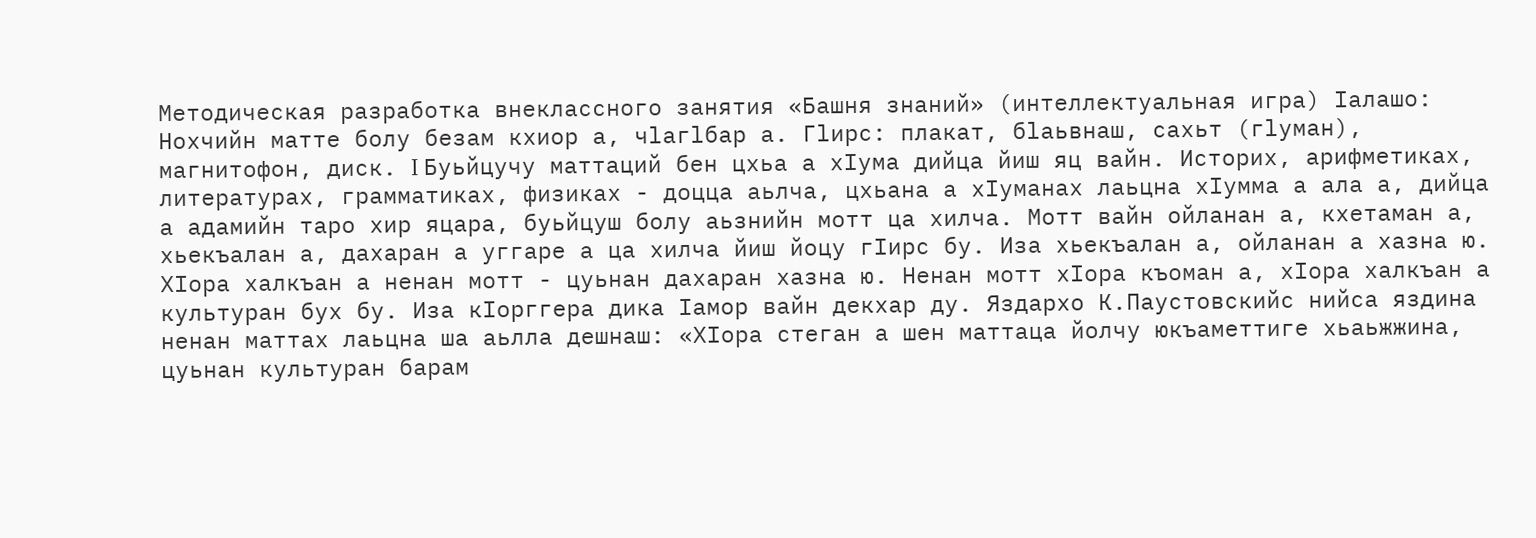Методическая разработка внеклассного занятия «Башня знаний» (интеллектуальная игра) Iалашо: Нохчийн матте болу безам кхиор а, чlагlбар а. Гlирс: плакат, бlаьвнаш, сахьт (гlуман), магнитофон, диск. I Буьйцучу маттаций бен цхьа а хIума дийца йиш яц вайн. Историх, арифметиках, литературах, грамматиках, физиках - доцца аьлча, цхьана а хIуманах лаьцна хIумма а ала а, дийца а адамийн таро хир яцара, буьйцуш болу аьзнийн мотт ца хилча. Мотт вайн ойланан а, кхетаман а, хьекъалан а, дахаран а уггаре а ца хилча йиш йоцу гIирс бу. Иза хьекъалан а, ойланан а хазна ю. ХIора халкъан а ненан мотт - цуьнан дахаран хазна ю. Ненан мотт хIора къоман а, хIора халкъан а культуран бух бу. Иза кIорггера дика Iамор вайн декхар ду. Яздархо К.Паустовскийс нийса яздина ненан маттах лаьцна ша аьлла дешнаш: «ХIора стеган а шен маттаца йолчу юкъаметтиге хьаьжжина, цуьнан культуран барам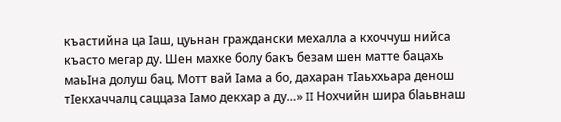къастийна ца Iаш, цуьнан граждански мехалла а кхоччуш нийса къасто мегар ду. Шен махке болу бакъ безам шен матте бацахь маьIна долуш бац. Мотт вай Iама а бо, дахаран тIаьххьара денош тIекхаччалц саццаза Iамо декхар а ду…» II Нохчийн шира бlаьвнаш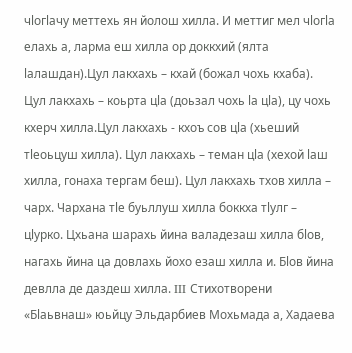чlогlачу меттехь ян йолош хилла. И меттиг мел чlогlа елахь а, ларма еш хилла ор доккхий (ялта lалашдан).Цул лакхахь – кхай (божал чохь кхаба). Цул лакхахь – коьрта цlа (доьзал чохь lа цlа), цу чохь кхерч хилла.Цул лакхахь - кхоъ сов цlа (хьеший тlеоьцуш хилла). Цул лакхахь – теман цlа (хехой lаш хилла, гонаха тергам беш). Цул лакхахь тхов хилла – чарх. Чархана тlе буьллуш хилла боккха тlулг – цlурко. Цхьана шарахь йина валадезаш хилла бlов, нагахь йина ца довлахь йохо езаш хилла и. Бlов йина девлла де даздеш хилла. III Стихотворени «Бlаьвнаш» юьйцу Эльдарбиев Мохьмада а, Хадаева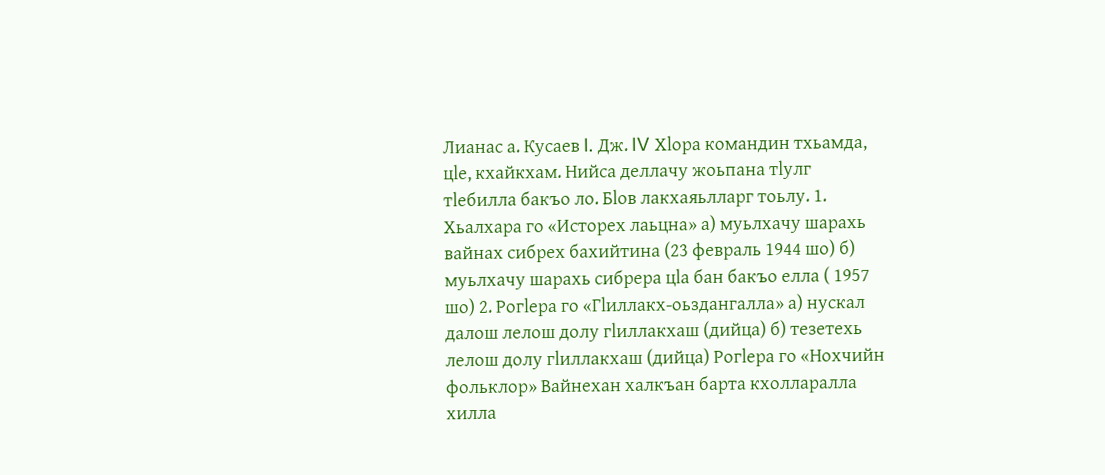Лианас а. Кусаев I. Дж. IV Хlора командин тхьамда, цlе, кхайкхам. Нийса деллачу жоьпана тlулг тlебилла бакъо ло. Бlов лакхаяьлларг тоьлу. 1. Хьалхара го «Исторех лаьцна» а) муьлхачу шарахь вайнах сибрех бахийтина (23 февраль 1944 шо) б) муьлхачу шарахь сибрера цlа бан бакъо елла ( 1957 шо) 2. Рогlера го «Гlиллакх-оьздангалла» а) нускал далош лелош долу гlиллакхаш (дийца) б) тезетехь лелош долу гlиллакхаш (дийца) Рогlера го «Нохчийн фольклор» Вайнехан халкъан барта кхолларалла хилла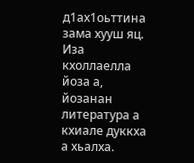д1ах1оьттина зама хууш яц. Иза кхоллаелла йоза а, йозанан литература а кхиале дуккха а хьалха.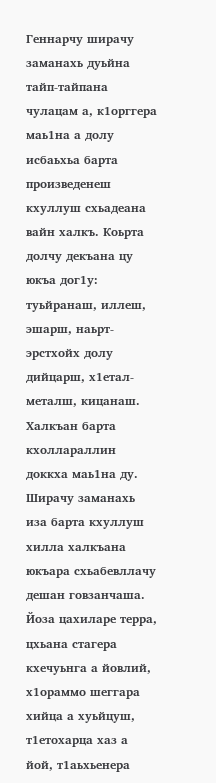Геннарчу ширачу заманахь дуьйна тайп-тайпана чулацам а, к1орггера маь1на а долу исбаьхьа барта произведенеш кхуллуш схьадеана вайн халкъ. Коьрта долчу декъана цу юкъа дог1у: туьйранаш, иллеш, эшарш, наьрт-эрстхойх долу дийцарш, х1етал-металш, кицанаш. Халкъан барта кхоллараллин доккха маь1на ду. Ширачу заманахь иза барта кхуллуш хилла халкъана юкъара схьабевллачу дешан говзанчаша. Йоза цахиларе терра, цхьана стагера кхечуьнга а йовлий, х1ораммо шеггара хийца а хуьйцуш, т1етохарца хаз а йой, т1аьхьенера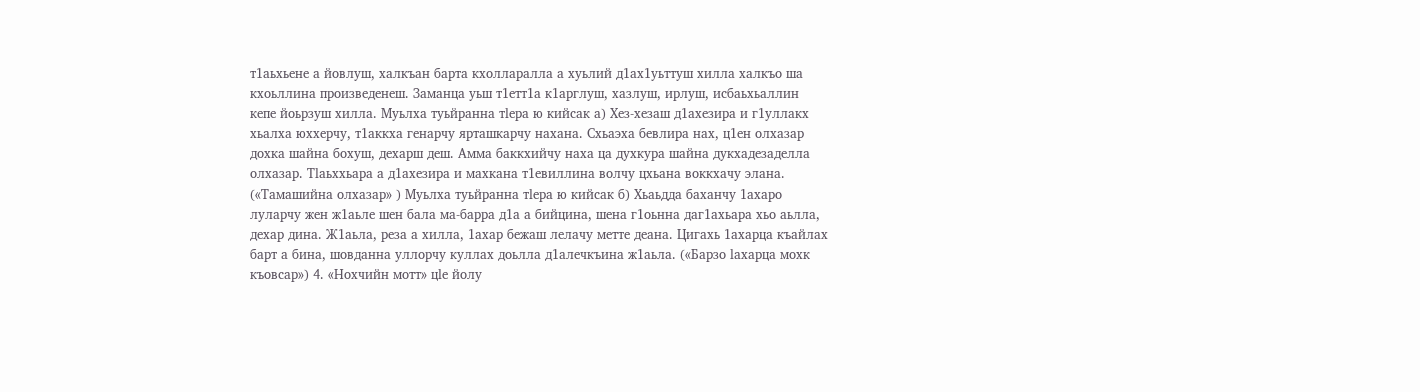т1аьхьене а йовлуш, халкъан барта кхолларалла а хуьлий д1ах1уьттуш хилла халкъо ша кхоьллина произведенеш. Заманца уьш т1етт1а к1арглуш, хазлуш, ирлуш, исбаьхьаллин кепе йоьрзуш хилла. Муьлха туьйранна тlера ю кийсак а) Хез-хезаш д1ахезира и г1уллакх хьалха юххерчу, т1аккха генарчу ярташкарчу нахана. Схьаэха бевлира нах, ц1ен олхазар дохка шайна бохуш, дехарш деш. Амма баккхийчу наха ца духкура шайна дукхадезаделла олхазар. Тlаьххьара а д1ахезира и махкана т1евиллина волчу цхьана воккхачу элана. («Тамашийна олхазар» ) Муьлха туьйранна тlера ю кийсак б) Хьаьдда баханчу 1ахаро луларчу жен ж1аьле шен бала ма-барра д1а а бийцина, шена г1оьнна даг1ахьара хьо аьлла, дехар дина. Ж1аьла, реза а хилла, 1ахар бежаш лелачу метте деана. Цигахь 1ахарца къайлах барт а бина, шовданна уллорчу куллах доьлла д1алечкъина ж1аьла. («Барзо lахарца мохк къовсар») 4. «Нохчийн мотт» цlе йолу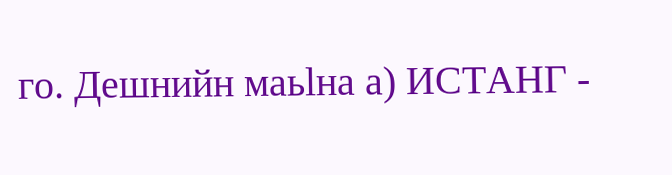го. Дешнийн маьlна а) ИСТАНГ -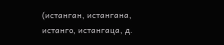(истанган, истангана, истанго, истангаца, д.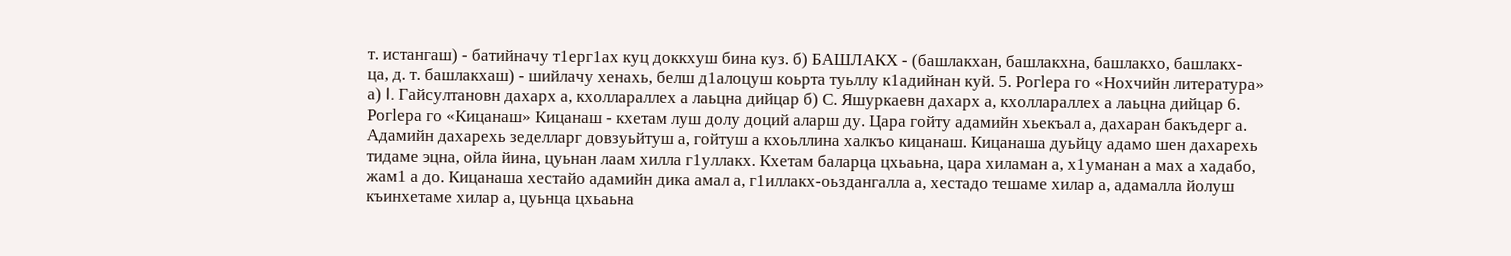т. истангаш) - батийначу т1ерг1ах куц доккхуш бина куз. б) БАШЛАКХ - (башлакхан, башлакхна, башлакхо, башлакх- ца, д. т. башлакхаш) - шийлачу хенахь, белш д1алоцуш коьрта туьллу к1адийнан куй. 5. Рогlера го «Нохчийн литература» а) I. Гайсултановн дахарх а, кхоллараллех а лаьцна дийцар б) С. Яшуркаевн дахарх а, кхоллараллех а лаьцна дийцар 6. Рогlера го «Кицанаш» Кицанаш - кхетам луш долу доций аларш ду. Цара гойту адамийн хьекъал а, дахаран бакъдерг а. Адамийн дахарехь зеделларг довзуьйтуш а, гойтуш а кхоьллина халкъо кицанаш. Кицанаша дуьйцу адамо шен дахарехь тидаме эцна, ойла йина, цуьнан лаам хилла г1уллакх. Кхетам баларца цхьаьна, цара хиламан а, х1уманан а мах а хадабо, жам1 а до. Кицанаша хестайо адамийн дика амал а, г1иллакх-оьздангалла а, хестадо тешаме хилар а, адамалла йолуш къинхетаме хилар а, цуьнца цхьаьна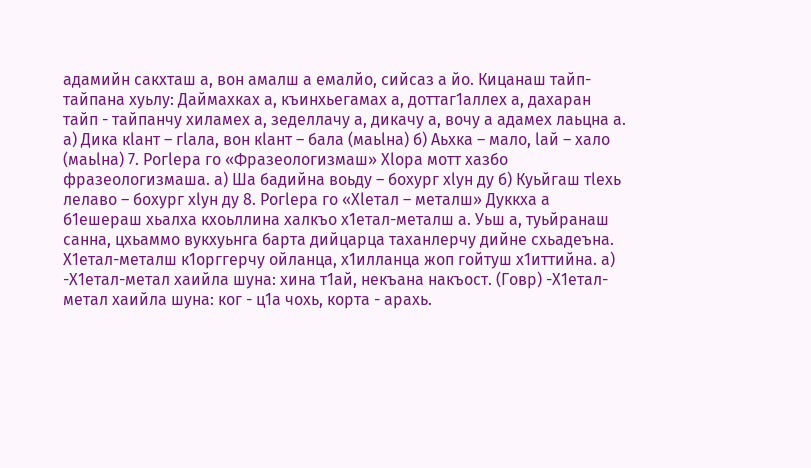адамийн сакхташ а, вон амалш а емалйо, сийсаз а йо. Кицанаш тайп-тайпана хуьлу: Даймахках а, къинхьегамах а, доттаг1аллех а, дахаран тайп - тайпанчу хиламех а, зеделлачу а, дикачу а, вочу а адамех лаьцна а. а) Дика кlант – гlала, вон кlант – бала (маьlна) б) Аьхка – мало, lай – хало (маьlна) 7. Рогlера го «Фразеологизмаш» Хlора мотт хазбо фразеологизмаша. а) Ша бадийна воьду – бохург хlун ду б) Куьйгаш тlехь лелаво – бохург хlун ду 8. Рогlера го «Хlетал – металш» Дуккха а б1ешераш хьалха кхоьллина халкъо х1етал-металш а. Уьш а, туьйранаш санна, цхьаммо вукхуьнга барта дийцарца таханлерчу дийне схьадеъна. Х1етал-металш к1орггерчу ойланца, х1илланца жоп гойтуш х1иттийна. а) -Х1етал-метал хаийла шуна: хина т1ай, некъана накъост. (Говр) -Х1етал-метал хаийла шуна: ког - ц1а чохь, корта - арахь.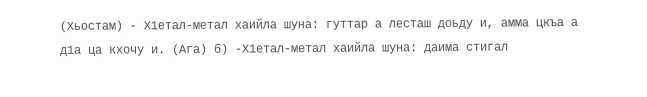(Хьостам) - Х1етал-метал хаийла шуна: гуттар а лесташ доьду и, амма цкъа а д1а ца кхочу и. (Ага) б) -Х1етал-метал хаийла шуна: даима стигал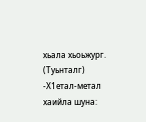хьала хьоьжург. (Туьнталг) -Х1етал-метал хаийла шуна: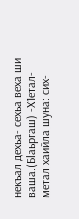некъал дехьа- сехьа веха ши ваша.(Бlаьргаш) -Х1етал-метал хаийла шуна: сих-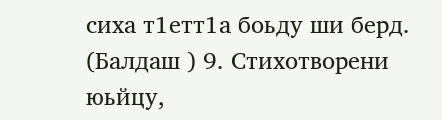сиха т1етт1а боьду ши берд. (Балдаш ) 9. Стихотворени юьйцу,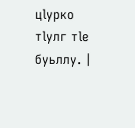цlурко тlулг тlе буьллу. |